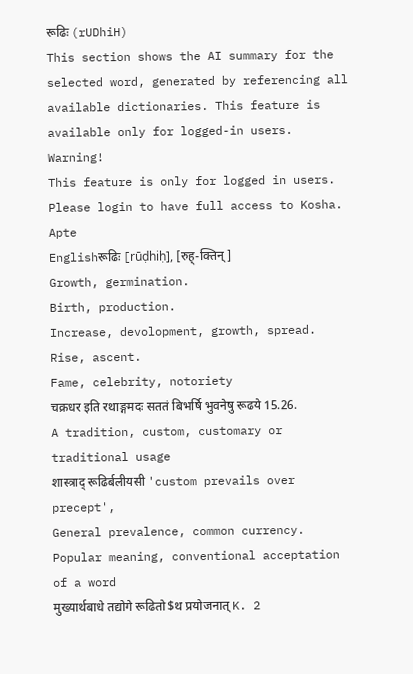रूढिः (rUDhiH)
This section shows the AI summary for the selected word, generated by referencing all available dictionaries. This feature is available only for logged-in users.
Warning!
This feature is only for logged in users. Please login to have full access to Kosha.
Apte
Englishरूढिः [rūḍhiḥ], [रुह्-क्तिन्]
Growth, germination.
Birth, production.
Increase, devolopment, growth, spread.
Rise, ascent.
Fame, celebrity, notoriety
चक्रधर इति रथाङ्गमदः सततं बिभर्षि भुवनेषु रूढये 15.26.
A tradition, custom, customary or traditional usage
शास्त्राद् रूढिर्बलीयसी 'custom prevails over precept',
General prevalence, common currency.
Popular meaning, conventional acceptation of a word
मुख्यार्थबाधे तद्योगे रूढितो$थ प्रयोजनात् K. 2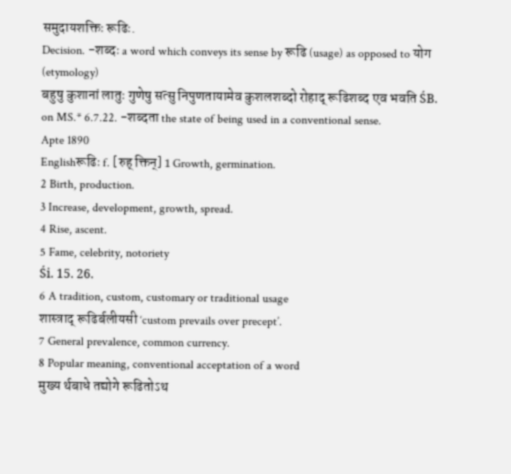समुदायशक्तिः रूढिः.
Decision. -शब्दः a word which conveys its sense by रूढि (usage) as opposed to योग (etymology)
बहुषु कुशानां लातुः गुणेषु सत्सु निपुणतायामेव कुशलशब्दो रोहाद् रूढिशब्द एव भवति ŚB. on MS.* 6.7.22. -शब्दता the state of being used in a conventional sense.
Apte 1890
Englishरूढिः f. [रुह् क्तिन्] 1 Growth, germination.
2 Birth, production.
3 Increase, development, growth, spread.
4 Rise, ascent.
5 Fame, celebrity, notoriety
Śi. 15. 26.
6 A tradition, custom, customary or traditional usage
शास्त्राद् रूढिर्बलीयसी ‘custom prevails over precept’.
7 General prevalence, common currency.
8 Popular meaning, conventional acceptation of a word
मुख्य र्थबाधे तद्योगे रूढितोऽथ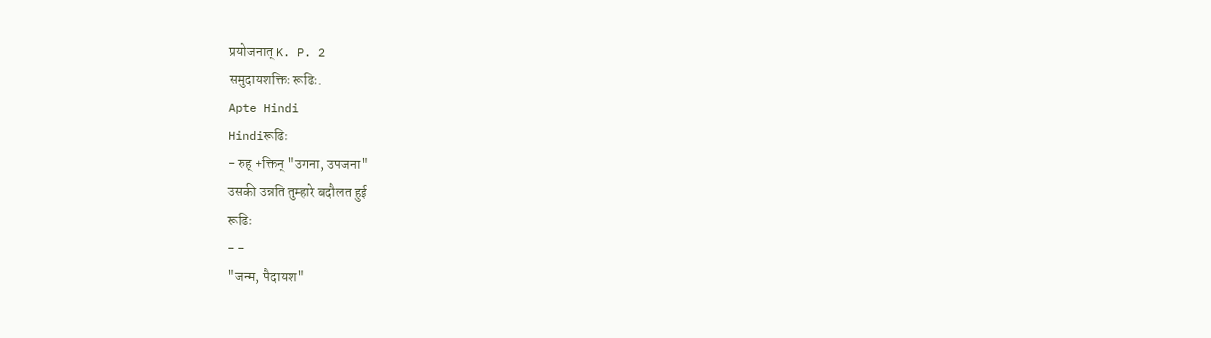प्रयोजनात् K. P. 2
समुदायशक्तिः रूढिः.
Apte Hindi
Hindiरूढिः
- रुह् +क्तिन् "उगना, उपजना"
उसकी उन्नति तुम्हारे बदौलत हुई
रूढिः
- -
"जन्म, पैदायश"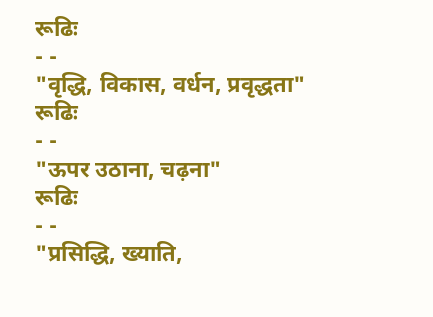रूढिः
- -
"वृद्धि, विकास, वर्धन, प्रवृद्धता"
रूढिः
- -
"ऊपर उठाना, चढ़ना"
रूढिः
- -
"प्रसिद्धि, ख्याति,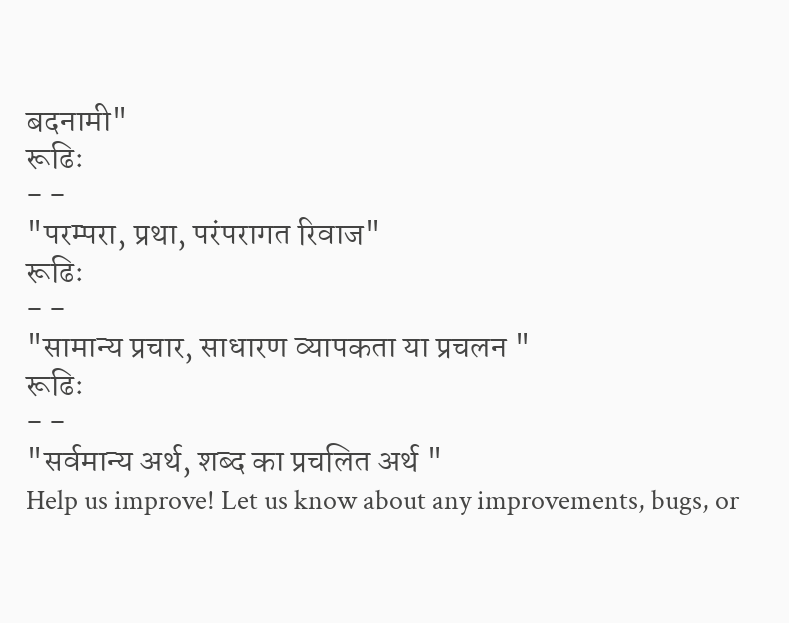बदनामी"
रूढिः
- -
"परम्परा, प्रथा, परंपरागत रिवाज"
रूढिः
- -
"सामान्य प्रचार, साधारण व्यापकता या प्रचलन "
रूढिः
- -
"सर्वमान्य अर्थ, शब्द का प्रचलित अर्थ "
Help us improve! Let us know about any improvements, bugs, or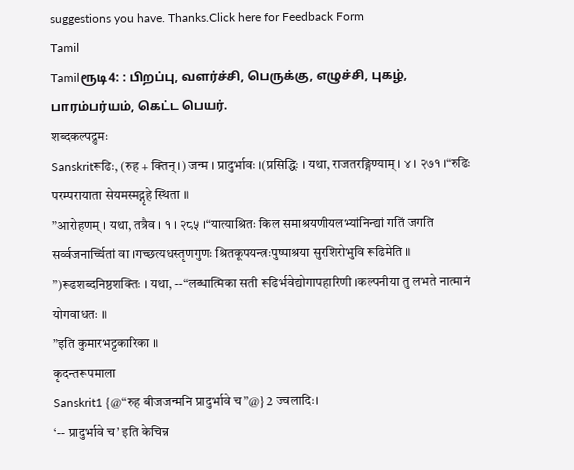suggestions you have. Thanks.Click here for Feedback Form
Tamil
Tamilரூடி4: : பிறப்பு, வளர்ச்சி, பெருக்கு, எழுச்சி, புகழ், பாரம்பர்யம், கெட்ட பெயர்.
शब्दकल्पद्रुमः
Sanskritरूढिः, (रुह + क्तिन् ।) जन्म । प्रादुर्भावः ।(प्रसिद्धिः । यथा, राजतरङ्गिण्याम् । ४ । २७१ ।“रुढिः परम्परायाता सेयमस्मद्गृहे स्थिता ॥
”आरोहणम् । यथा, तत्रैव । १ । २८५ ।“यात्याश्रितः किल समाश्रयणीयलभ्यांनिन्द्यां गतिं जगति सर्व्वजनार्च्चितां वा ।गच्छत्यधस्तृणगुणः श्रितकूपयन्त्रःपुष्पाश्रया सुरशिरोभुवि रूढिमेति ॥
”)रूढशब्दनिष्ठशक्तिः । यथा, --“लब्धात्मिका सती रूढिर्भवेद्योगापहारिणी ।कल्पनीया तु लभते नात्मानं योगवाधतः ॥
”इति कुमारभट्टकारिका ॥
कृदन्तरूपमाला
Sanskrit1 {@“रुह बीजजन्मनि प्रादुर्भावे च”@} 2 ज्वलादिः।
‘-- प्रादुर्भावे च’ इति केचिन्न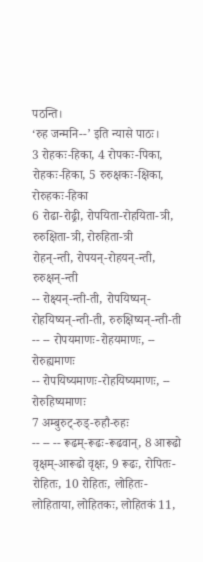पठन्ति।
‘रुह जन्मनि--’ इति न्यासे पाठः।
3 रोहकः-हिका, 4 रोपकः-पिका, रोहकः-हिका, 5 रुरुक्षकः-क्षिका, रोरुहकः-हिका
6 रोढा-रोढ्री, रोपयिता-रोहयिता-त्री, रुरुक्षिता-त्री, रोरुहिता-त्री
रोहन्-न्ती, रोपयन्-रोहयन्-न्ती, रुरुक्षन्-न्ती
-- रोक्ष्यन्-न्ती-ती, रोपयिष्यन्-रोहयिष्यन्-न्ती-ती, रुरुक्षिष्यन्-न्ती-ती
-- -- रोपयमाणः-रोहयमाणः, -- रोरुह्यमाणः
-- रोपयिष्यमाणः-रोहयिष्यमाणः, -- रोरुहिष्यमाणः
7 अम्बुरुट्-रुड्-रुहौ-रुहः
-- -- -- रूढम्-रूढः-रूढवान्, 8 आरूढो वृक्षम्-आरूढो वृक्षः, 9 रूढः, रोपितः-रोहितः, 10 रोहितः, लोहितः-लोहिताया, लोहितकः, लोहितकं 11,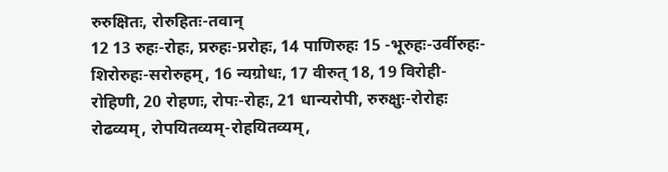रुरुक्षितः, रोरुहितः-तवान्
12 13 रुहः-रोहः, प्ररुहः-प्ररोहः, 14 पाणिरुहः 15 -भूरुहः-उर्वीरुहः-शिरोरुहः-सरोरुहम्, 16 न्यग्रोधः, 17 वीरुत् 18, 19 विरोही-रोहिणी, 20 रोहणः, रोपः-रोहः, 21 धान्यरोपी, रुरुक्षुः-रोरोहः
रोढव्यम्, रोपयितव्यम्-रोहयितव्यम्,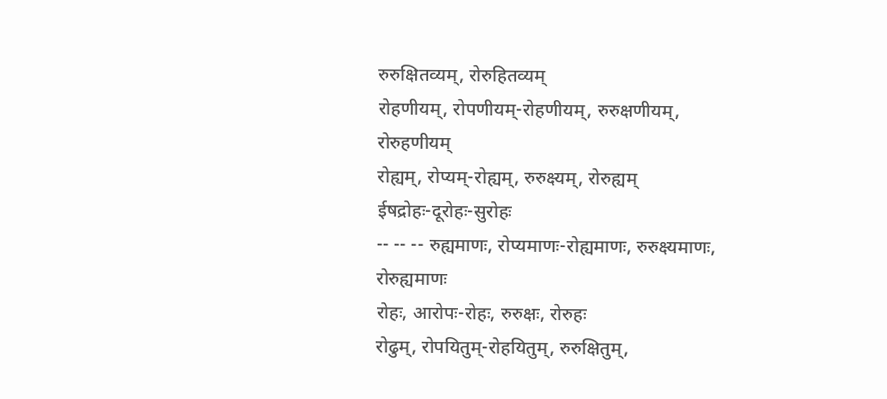रुरुक्षितव्यम्, रोरुहितव्यम्
रोहणीयम्, रोपणीयम्-रोहणीयम्, रुरुक्षणीयम्, रोरुहणीयम्
रोह्यम्, रोप्यम्-रोह्यम्, रुरुक्ष्यम्, रोरुह्यम्
ईषद्रोहः-दूरोहः-सुरोहः
-- -- -- रुह्यमाणः, रोप्यमाणः-रोह्यमाणः, रुरुक्ष्यमाणः, रोरुह्यमाणः
रोहः, आरोपः-रोहः, रुरुक्षः, रोरुहः
रोढुम्, रोपयितुम्-रोहयितुम्, रुरुक्षितुम्,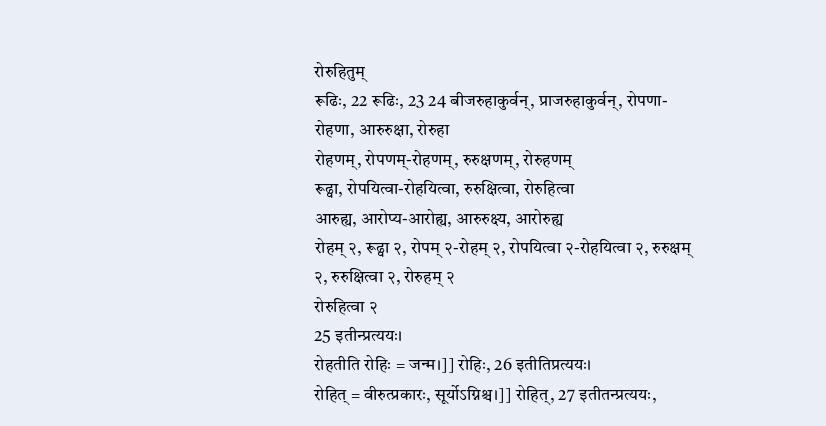रोरुहितुम्
रूढिः, 22 रूढिः, 23 24 बीजरुहाकुर्वन्, प्राजरुहाकुर्वन्, रोपणा-रोहणा, आरुरुक्षा, रोरुहा
रोहणम्, रोपणम्-रोहणम्, रुरुक्षणम्, रोरुहणम्
रूढ्वा, रोपयित्वा-रोहयित्वा, रुरुक्षित्वा, रोरुहित्वा
आरुह्य, आरोप्य-आरोह्य, आरुरुक्ष्य, आरोरुह्य
रोहम् २, रूढ्वा २, रोपम् २-रोहम् २, रोपयित्वा २-रोहयित्वा २, रुरुक्षम् २, रुरुक्षित्वा २, रोरुहम् २
रोरुहित्वा २
25 इतीन्प्रत्ययः।
रोहतीति रोहिः = जन्म।]] रोहिः, 26 इतीतिप्रत्ययः।
रोहित् = वीरुत्प्रकारः, सूर्योऽग्निश्च।]] रोहित्, 27 इतीतन्प्रत्ययः,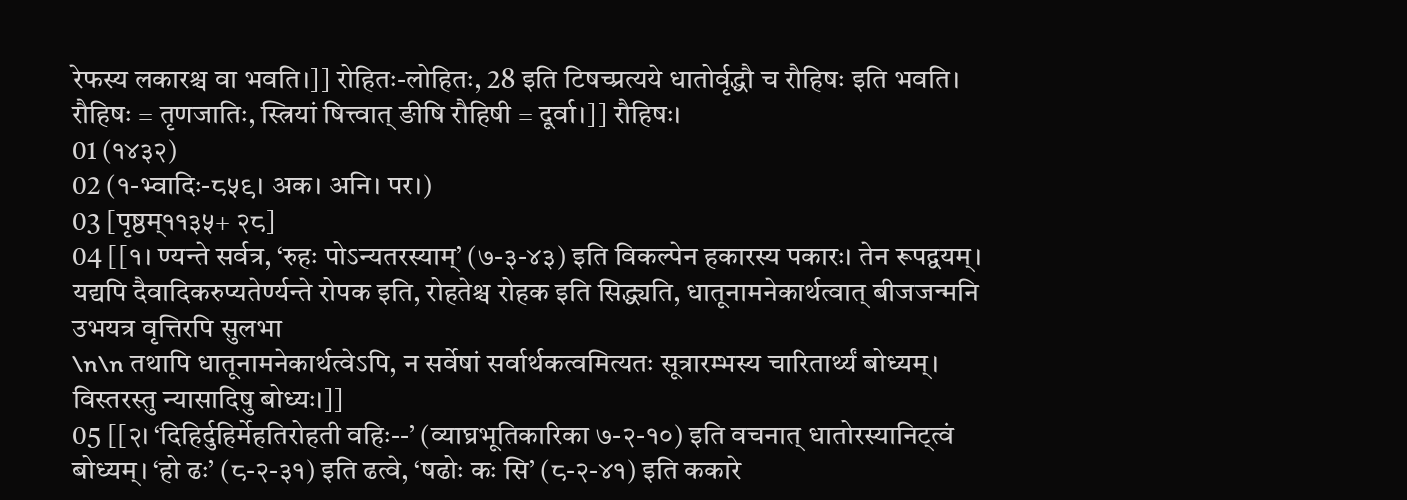रेफस्य लकारश्च वा भवति।]] रोहितः-लोहितः, 28 इति टिषच्प्रत्यये धातोर्वृद्धौ च रौहिषः इति भवति।
रौहिषः = तृणजातिः, स्त्रियां षित्त्वात् ङीषि रौहिषी = दूर्वा।]] रौहिषः।
01 (१४३२)
02 (१-भ्वादिः-८५९। अक। अनि। पर।)
03 [पृष्ठम्११३५+ २८]
04 [[१। ण्यन्ते सर्वत्र, ‘रुहः पोऽन्यतरस्याम्’ (७-३-४३) इति विकल्पेन हकारस्य पकारः। तेन रूपद्वयम्। यद्यपि दैवादिकरुप्यतेर्ण्यन्ते रोपक इति, रोहतेश्च रोहक इति सिद्ध्यति, धातूनामनेकार्थत्वात् बीजजन्मनि उभयत्र वृत्तिरपि सुलभा
\n\n तथापि धातूनामनेकार्थत्वेऽपि, न सर्वेषां सर्वार्थकत्वमित्यतः सूत्रारम्भस्य चारितार्थ्यं बोध्यम्। विस्तरस्तु न्यासादिषु बोध्यः।]]
05 [[२। ‘दिहिर्दुहिर्मेहतिरोहती वहिः--’ (व्याघ्रभूतिकारिका ७-२-१०) इति वचनात् धातोरस्यानिट्त्वं बोध्यम्। ‘हो ढः’ (८-२-३१) इति ढत्वे, ‘षढोः कः सि’ (८-२-४१) इति ककारे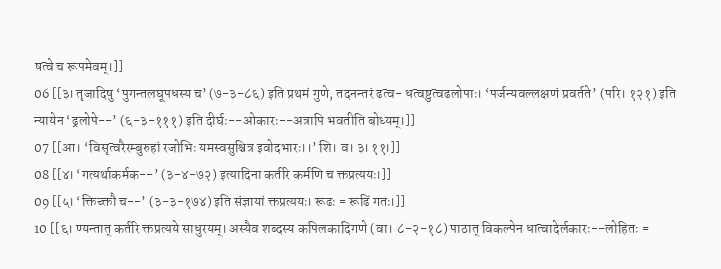षत्वे च रूपमेवम्।]]
06 [[३। तृजादिषु ‘पुगन्तलघूपधस्य च’ (७-३-८६) इति प्रथमं गुणे, तदनन्तरं ढत्व- धत्वष्टुत्वढलोपाः। ‘पर्जन्यवल्लक्षणं प्रवर्तते’ (परि। १२१) इति न्यायेन ‘ढ्रलोपे--’ (६-३-१११) इति दीर्घः--ओकारः--अत्रापि भवतीति बोध्यम्।]]
07 [[आ। ‘विसृत्वरैरम्बुरुहां रजोभिः यमस्वसुश्चित्र इवोदभारः।।’ शि। व। ३। ११।]]
08 [[४। ‘गत्यर्थाकर्मक--’ (३-४-७२) इत्यादिना कर्तरि कर्मणि च क्तप्रत्ययः।]]
09 [[५। ‘क्तिच्क्तौ च--’ (३-३-१७४) इति संज्ञायां क्तप्रत्ययः। रूढः = रूढिं गतः।]]
10 [[६। ण्यन्तात् कर्तरि क्तप्रत्यये साधुरयम्। अस्यैव शब्दस्य कपिलकादिगणे (वा। ८-२-१८) पाठात् विकल्पेन धात्वादेर्लकारः--लोहितः =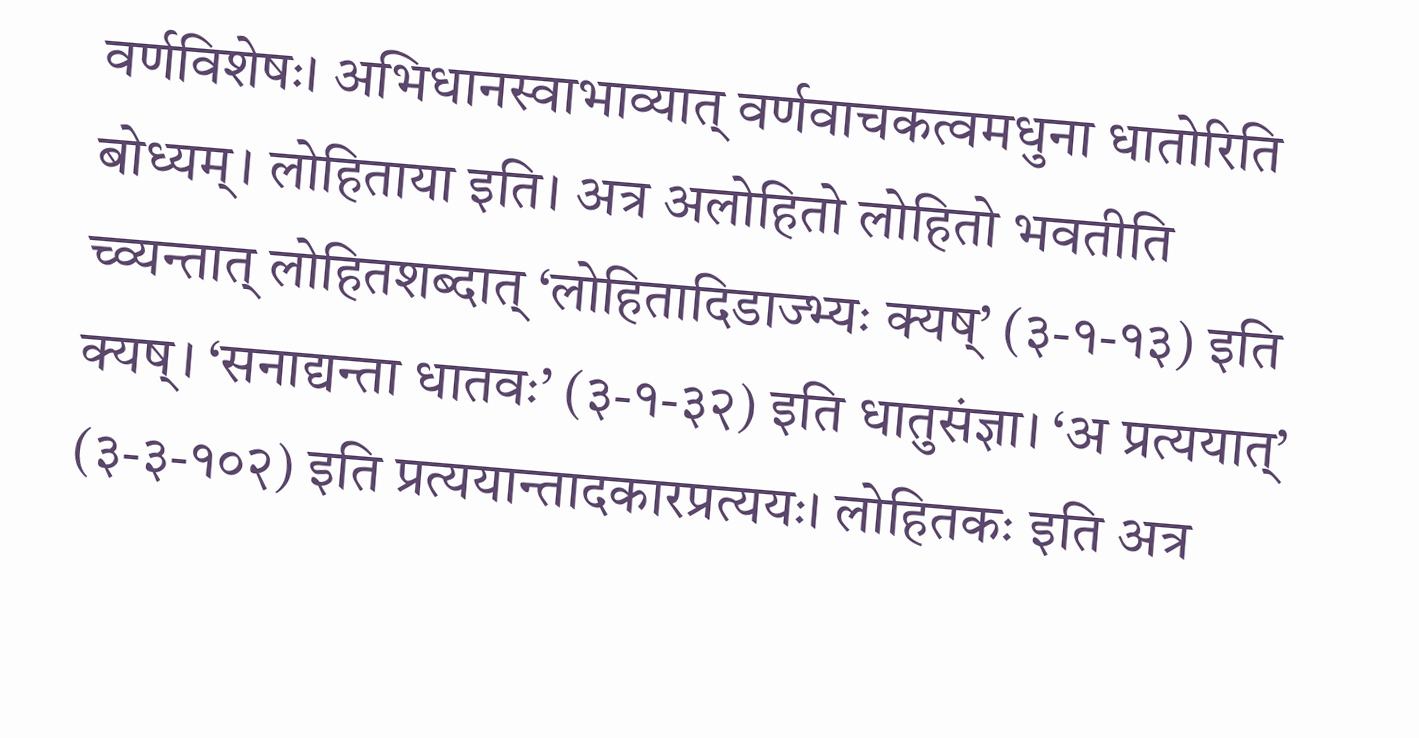वर्णविशेषः। अभिधानस्वाभाव्यात् वर्णवाचकत्वमधुना धातोरिति बोध्यम्। लोहिताया इति। अत्र अलोहितो लोहितो भवतीति च्व्यन्तात् लोहितशब्दात् ‘लोहितादिडाज्भ्यः क्यष्’ (३-१-१३) इति क्यष्। ‘सनाद्यन्ता धातवः’ (३-१-३२) इति धातुसंज्ञा। ‘अ प्रत्ययात्’ (३-३-१०२) इति प्रत्ययान्तादकारप्रत्ययः। लोहितकः इति अत्र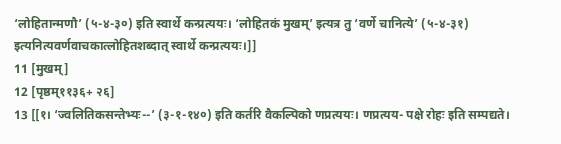‘लोहितान्मणौ’ (५-४-३०) इति स्वार्थे कन्प्रत्ययः। ‘लोहितकं मुखम्’ इत्यत्र तु ‘वर्णे चानित्ये’ (५-४-३१) इत्यनित्यवर्णवाचकात्लोहितशब्दात् स्वार्थे कन्प्रत्ययः।]]
11 [मुखम्]
12 [पृष्ठम्११३६+ २६]
13 [[१। ‘ज्वलितिकसन्तेभ्यः--’ (३-१-१४०) इति कर्तरि वैकल्पिको णप्रत्ययः। णप्रत्यय- पक्षे रोहः इति सम्पद्यते।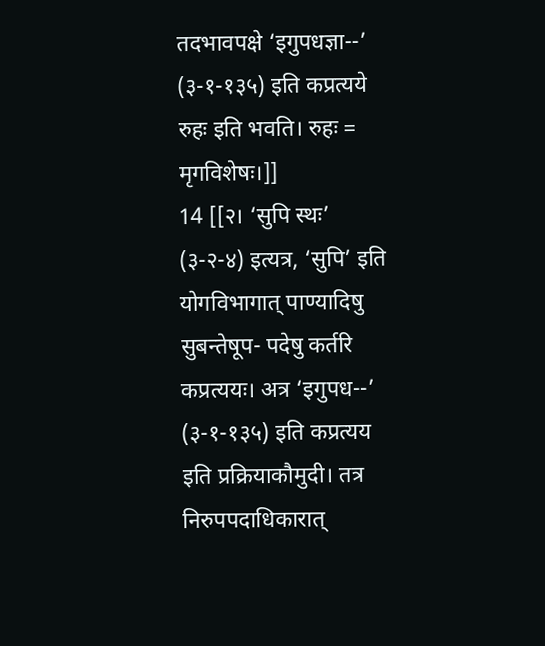तदभावपक्षे ‘इगुपधज्ञा--’ (३-१-१३५) इति कप्रत्यये रुहः इति भवति। रुहः = मृगविशेषः।]]
14 [[२। ‘सुपि स्थः’ (३-२-४) इत्यत्र, ‘सुपि’ इति योगविभागात् पाण्यादिषु सुबन्तेषूप- पदेषु कर्तरि कप्रत्ययः। अत्र ‘इगुपध--’ (३-१-१३५) इति कप्रत्यय इति प्रक्रियाकौमुदी। तत्र निरुपपदाधिकारात्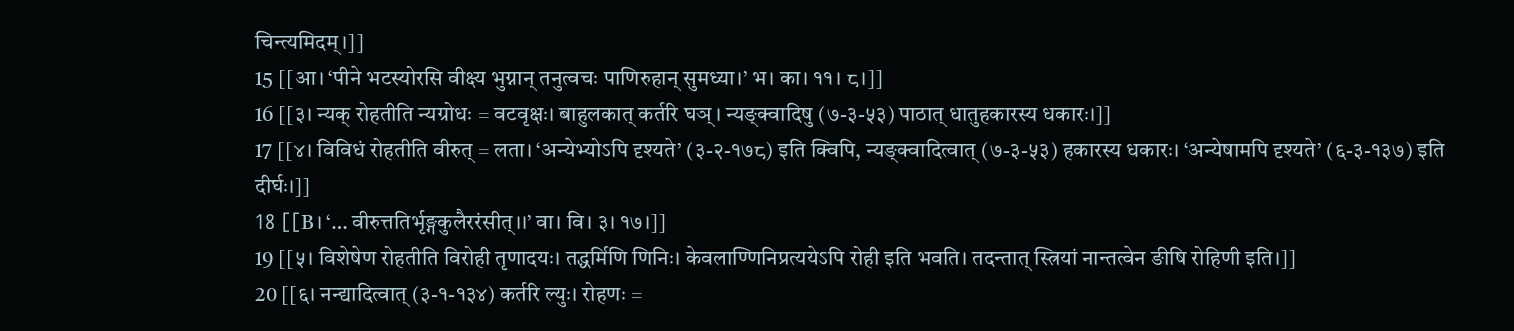चिन्त्यमिदम्।]]
15 [[आ। ‘पीने भटस्योरसि वीक्ष्य भुग्नान् तनुत्वचः पाणिरुहान् सुमध्या।’ भ। का। ११। ८।]]
16 [[३। न्यक् रोहतीति न्यग्रोधः = वटवृक्षः। बाहुलकात् कर्तरि घञ्। न्यङ्क्वादिषु (७-३-५३) पाठात् धातुहकारस्य धकारः।]]
17 [[४। विविधं रोहतीति वीरुत् = लता। ‘अन्येभ्योऽपि दृश्यते’ (३-२-१७८) इति क्विपि, न्यङ्क्वादित्वात् (७-३-५३) हकारस्य धकारः। ‘अन्येषामपि दृश्यते’ (६-३-१३७) इति दीर्घः।]]
18 [[B। ‘… वीरुत्ततिर्भृङ्गकुलैररंसीत्।।’ वा। वि। ३। १७।]]
19 [[५। विशेषेण रोहतीति विरोही तृणादयः। तद्धर्मिणि णिनिः। केवलाण्णिनिप्रत्ययेऽपि रोही इति भवति। तदन्तात् स्त्रियां नान्तत्वेन ङीषि रोहिणी इति।]]
20 [[६। नन्द्यादित्वात् (३-१-१३४) कर्तरि ल्युः। रोहणः =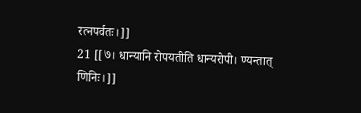रत्नपर्वतः।]]
21 [[७। धान्यानि रोपयतीति धान्यरोपी। ण्यन्तात् णिनिः।]]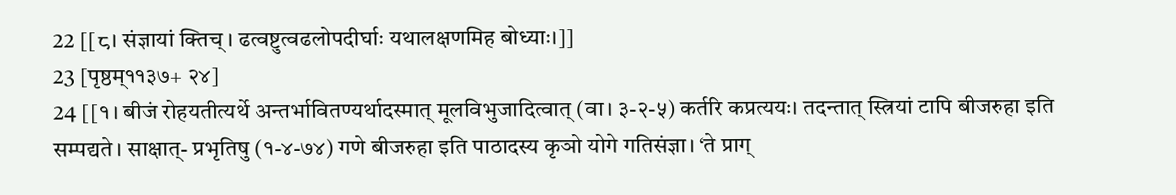22 [[८। संज्ञायां क्तिच्। ढत्वष्टुत्वढलोपदीर्घाः यथालक्षणमिह बोध्याः।]]
23 [पृष्ठम्११३७+ २४]
24 [[१। बीजं रोहयतीत्यर्थे अन्तर्भावितण्यर्थादस्मात् मूलविभुजादित्वात् (वा। ३-२-५) कर्तरि कप्रत्ययः। तदन्तात् स्त्रियां टापि बीजरुहा इति सम्पद्यते। साक्षात्- प्रभृतिषु (१-४-७४) गणे बीजरुहा इति पाठादस्य कृञो योगे गतिसंज्ञा। ‘ते प्राग्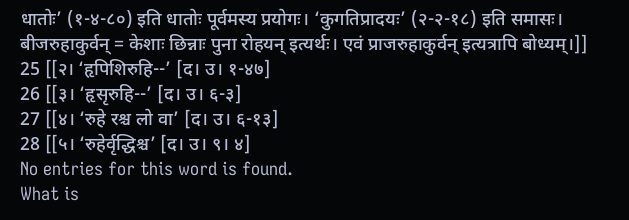धातोः’ (१-४-८०) इति धातोः पूर्वमस्य प्रयोगः। ‘कुगतिप्रादयः’ (२-२-१८) इति समासः। बीजरुहाकुर्वन् = केशाः छिन्नाः पुना रोहयन् इत्यर्थः। एवं प्राजरुहाकुर्वन् इत्यत्रापि बोध्यम्।]]
25 [[२। ‘हृपिशिरुहि--’ [द। उ। १-४७]
26 [[३। ‘हृसृरुहि--’ [द। उ। ६-३]
27 [[४। ‘रुहे रश्च लो वा’ [द। उ। ६-१३]
28 [[५। ‘रुहेर्वृद्धिश्च’ [द। उ। ९। ४]
No entries for this word is found.
What is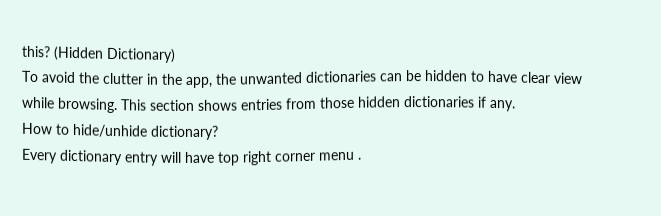this? (Hidden Dictionary)
To avoid the clutter in the app, the unwanted dictionaries can be hidden to have clear view while browsing. This section shows entries from those hidden dictionaries if any.
How to hide/unhide dictionary?
Every dictionary entry will have top right corner menu .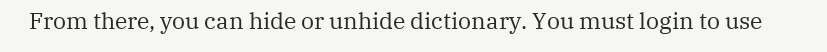From there, you can hide or unhide dictionary. You must login to use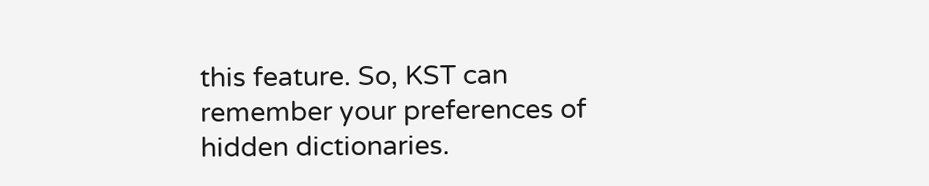this feature. So, KST can remember your preferences of hidden dictionaries.